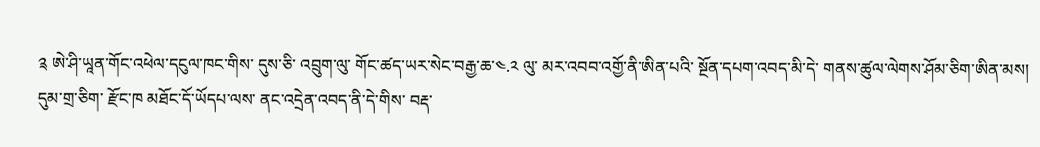༉ ཨེ་ཤི་ཡཱན་གོང་འཕེལ་དངུལ་ཁང་གིས་ དུས་ཅི་ འབྲུག་ལུ་ གོང་ཚད་ཡར་སེང་བརྒྱ་ཆ་༤.༢ ལུ་ མར་འབབ་འགྱོ་ནི་ཨིན་པའི་ སྔོན་དཔག་འབད་མི་དེ་ གནས་ཚུལ་ལེགས་ཤོམ་ཅིག་ཨིན་མས།
དུམ་གྲ་ཅིག་ རྫོང་ཁ མཐོང་དོ་ཡོདཔ་ལས་ ནང་འདྲེན་འབད་ནི་དེ་གིས་ བརྡ་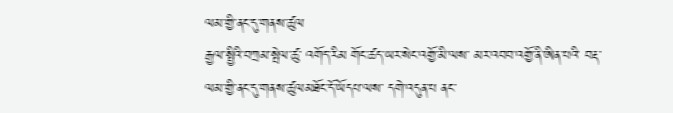ལམ་གྱི་ནང་དུ་གནས་ཚུལ
རྒྱལ་སྤྱིའི་བཀྲམ་སྤེལ་ཚུ་ འགོད་རིམ གོང་ཚད་ཡར་སེང་འགྱོ་མི་ལས་ མར་འབབ་འགྱོ་ནི་ཨིན་པའི་ བརྡ་ལམ་གྱི་ནང་དུ་གནས་ཚུལམཐོང་དོ་ཡོདཔ་ལས་ དགེ་འདུན་པ ནང་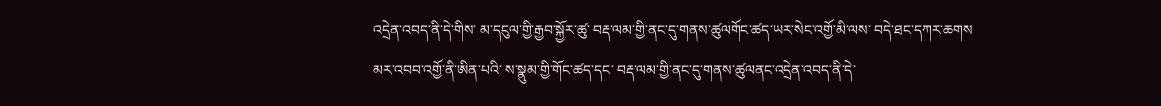འདྲེན་འབད་ནི་དེ་གིས་ མ་དངུལ་གྱི་རྒྱབ་སྐྱོར་ཚུ་ བརྡ་ལམ་གྱི་ནང་དུ་གནས་ཚུལགོང་ཚད་ཡར་སེང་འགྱོ་མི་ལས་ བདེ་ཐང་དཀར་ཆགས མར་འབབ་འགྱོ་ནི་ཨིན་པའི་ ས་སྣུམ་གྱི་གོང་ཚད་དང་ བརྡ་ལམ་གྱི་ནང་དུ་གནས་ཚུལནང་འདྲེན་འབད་ནི་དེ་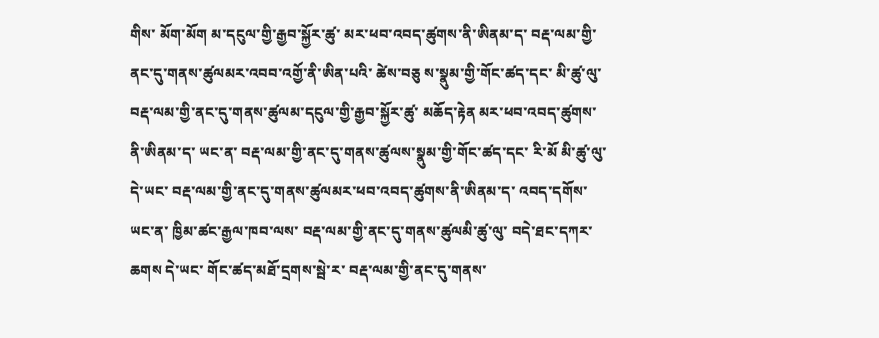གིས་ མོག་མོག མ་དངུལ་གྱི་རྒྱབ་སྐྱོར་ཚུ་ མར་ཕབ་འབད་ཚུགས་ནི་ཨིནམ་ད་ བརྡ་ལམ་གྱི་ནང་དུ་གནས་ཚུལམར་འབབ་འགྱོ་ནི་ཨིན་པའི་ ཚེས་བཅུ ས་སྣུམ་གྱི་གོང་ཚད་དང་ མི་ཚུ་ལུ་ བརྡ་ལམ་གྱི་ནང་དུ་གནས་ཚུལམ་དངུལ་གྱི་རྒྱབ་སྐྱོར་ཚུ་ མཆོད་རྟེན མར་ཕབ་འབད་ཚུགས་ནི་ཨིནམ་ད་ ཡང་ན་ བརྡ་ལམ་གྱི་ནང་དུ་གནས་ཚུལས་སྣུམ་གྱི་གོང་ཚད་དང་ རི་མོ མི་ཚུ་ལུ་ དེ་ཡང་ བརྡ་ལམ་གྱི་ནང་དུ་གནས་ཚུལམར་ཕབ་འབད་ཚུགས་ནི་ཨིནམ་ད་ འབད་དགོས་ ཡང་ན་ ཁྱིམ་ཚང་རྒྱལ་ཁབ་ལས་ བརྡ་ལམ་གྱི་ནང་དུ་གནས་ཚུལམི་ཚུ་ལུ་ བདེ་ཐང་དཀར་ཆགས དེ་ཡང་ གོང་ཚད་མཐོ་དྲགས་སྦེ་ར་ བརྡ་ལམ་གྱི་ནང་དུ་གནས་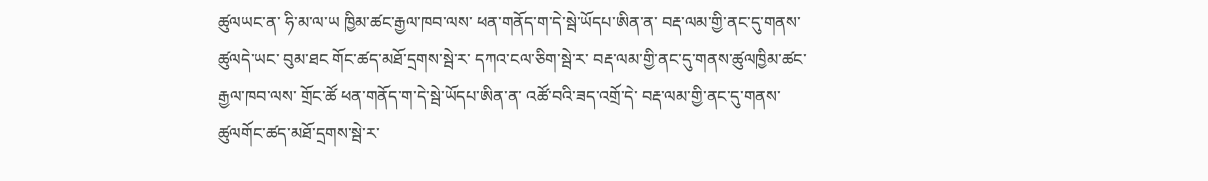ཚུལཡང་ན་ ཧི་མ་ལ་ཡ ཁྱིམ་ཚང་རྒྱལ་ཁབ་ལས་ ཕན་གནོད་ག་དེ་སྦེ་ཡོདཔ་ཨིན་ན་ བརྡ་ལམ་གྱི་ནང་དུ་གནས་ཚུལདེ་ཡང་ བུམ་ཐང གོང་ཚད་མཐོ་དྲགས་སྦེ་ར་ དཀའ་ངལ་ཅིག་སྦེ་ར་ བརྡ་ལམ་གྱི་ནང་དུ་གནས་ཚུལཁྱིམ་ཚང་རྒྱལ་ཁབ་ལས་ གྲོང་ཚོ ཕན་གནོད་ག་དེ་སྦེ་ཡོདཔ་ཨིན་ན་ འཚོ་བའི་ཟད་འགྲོ་དེ་ བརྡ་ལམ་གྱི་ནང་དུ་གནས་ཚུལགོང་ཚད་མཐོ་དྲགས་སྦེ་ར་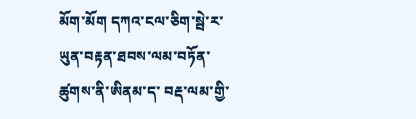མོག་མོག དཀའ་ངལ་ཅིག་སྦེ་ར་ ཡུན་བརྟན་ཐབས་ལམ་བཏོན་ཚུགས་ནི་ཨིནམ་ད་ བརྡ་ལམ་གྱི་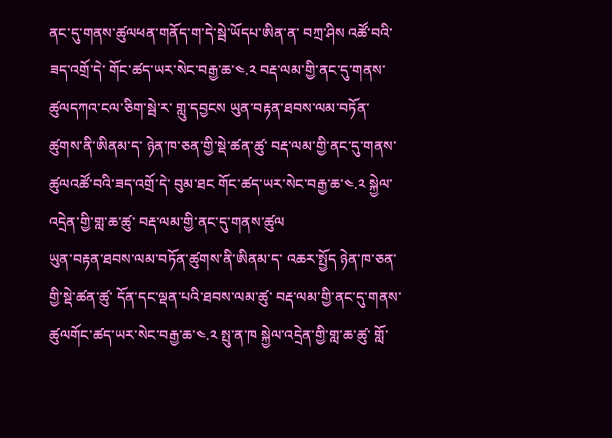ནང་དུ་གནས་ཚུལཕན་གནོད་ག་དེ་སྦེ་ཡོདཔ་ཨིན་ན་ བཀྲ་ཤིས འཚོ་བའི་ཟད་འགྲོ་དེ་ གོང་ཚད་ཡར་སེང་བརྒྱ་ཆ་༤.༢ བརྡ་ལམ་གྱི་ནང་དུ་གནས་ཚུལདཀའ་ངལ་ཅིག་སྦེ་ར་ གླུ་དབྱངས ཡུན་བརྟན་ཐབས་ལམ་བཏོན་ཚུགས་ནི་ཨིནམ་ད་ ཉེན་ཁ་ཅན་གྱི་སྡེ་ཚན་ཚུ་ བརྡ་ལམ་གྱི་ནང་དུ་གནས་ཚུལའཚོ་བའི་ཟད་འགྲོ་དེ་ བུམ་ཐང གོང་ཚད་ཡར་སེང་བརྒྱ་ཆ་༤.༢ སྐྱེལ་འདྲེན་གྱི་གླ་ཆ་ཚུ་ བརྡ་ལམ་གྱི་ནང་དུ་གནས་ཚུལ
ཡུན་བརྟན་ཐབས་ལམ་བཏོན་ཚུགས་ནི་ཨིནམ་ད་ འཆར་སྤྱོད ཉེན་ཁ་ཅན་གྱི་སྡེ་ཚན་ཚུ་ དོན་དང་ལྡན་པའི་ཐབས་ལམ་ཚུ་ བརྡ་ལམ་གྱི་ནང་དུ་གནས་ཚུལགོང་ཚད་ཡར་སེང་བརྒྱ་ཆ་༤.༢ སྤུ་ན་ཁ སྐྱེལ་འདྲེན་གྱི་གླ་ཆ་ཚུ་ གློ་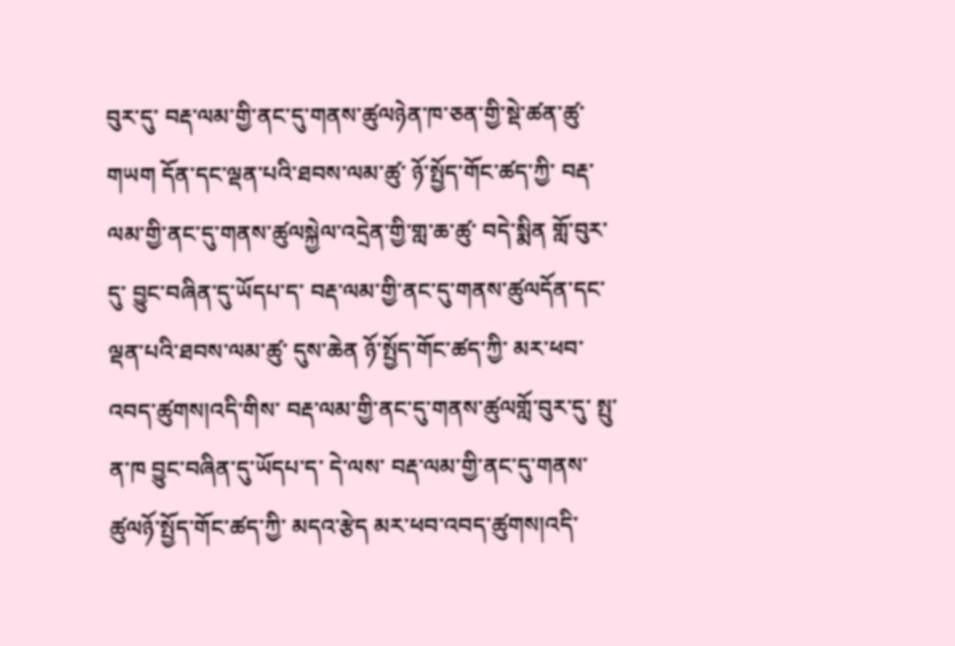བུར་དུ་ བརྡ་ལམ་གྱི་ནང་དུ་གནས་ཚུལཉེན་ཁ་ཅན་གྱི་སྡེ་ཚན་ཚུ་ གཡག དོན་དང་ལྡན་པའི་ཐབས་ལམ་ཚུ་ ཉོ་སྤྱོད་གོང་ཚད་ཀྱི་ བརྡ་ལམ་གྱི་ནང་དུ་གནས་ཚུལསྐྱེལ་འདྲེན་གྱི་གླ་ཆ་ཚུ་ བདེ་སྨིན གློ་བུར་དུ་ བྱུང་བཞིན་དུ་ཡོདཔ་ད་ བརྡ་ལམ་གྱི་ནང་དུ་གནས་ཚུལདོན་དང་ལྡན་པའི་ཐབས་ལམ་ཚུ་ དུས་ཆེན ཉོ་སྤྱོད་གོང་ཚད་ཀྱི་ མར་ཕབ་འབད་ཚུགས།འདི་གིས་ བརྡ་ལམ་གྱི་ནང་དུ་གནས་ཚུལགློ་བུར་དུ་ སྤུ་ན་ཁ བྱུང་བཞིན་དུ་ཡོདཔ་ད་ དེ་ལས་ བརྡ་ལམ་གྱི་ནང་དུ་གནས་ཚུལཉོ་སྤྱོད་གོང་ཚད་ཀྱི་ མདའ་རྩེད མར་ཕབ་འབད་ཚུགས།འདི་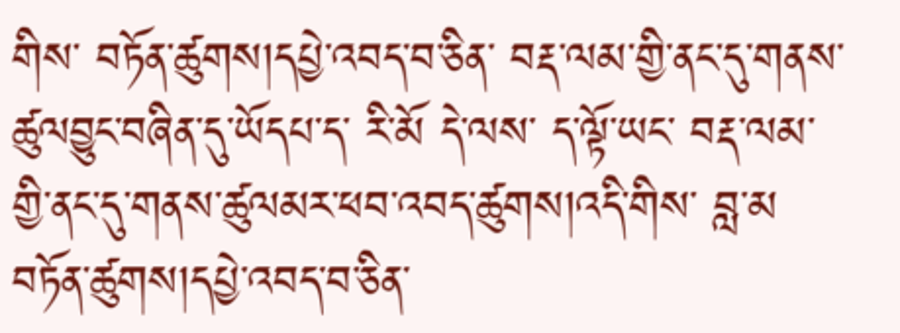གིས་ བཏོན་ཚུགས།དཔྱེ་འབད་བ་ཅིན་ བརྡ་ལམ་གྱི་ནང་དུ་གནས་ཚུལབྱུང་བཞིན་དུ་ཡོདཔ་ད་ རི་མོ དེ་ལས་ ད་ལྟོ་ཡང་ བརྡ་ལམ་གྱི་ནང་དུ་གནས་ཚུལམར་ཕབ་འབད་ཚུགས།འདི་གིས་ བླ་མ བཏོན་ཚུགས།དཔྱེ་འབད་བ་ཅིན་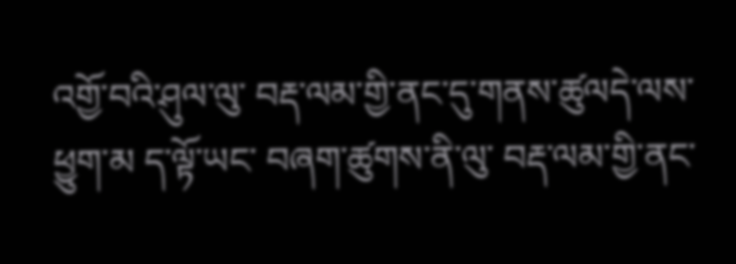འགྱོ་བའི་ཤུལ་ལུ་ བརྡ་ལམ་གྱི་ནང་དུ་གནས་ཚུལདེ་ལས་ ཕྱུག་མ ད་ལྟོ་ཡང་ བཞག་ཚུགས་ནི་ལུ་ བརྡ་ལམ་གྱི་ནང་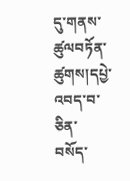དུ་གནས་ཚུལབཏོན་ཚུགས།དཔྱེ་འབད་བ་ཅིན་ བསོད་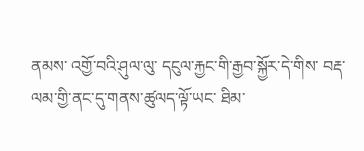ནམས་ འགྱོ་བའི་ཤུལ་ལུ་ དངུལ་རྐྱང་གི་རྒྱབ་སྐྱོར་དེ་གིས་ བརྡ་ལམ་གྱི་ནང་དུ་གནས་ཚུལད་ལྟོ་ཡང་ ཐིམ་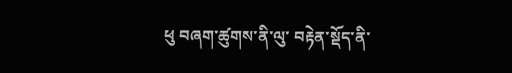ཕུ བཞག་ཚུགས་ནི་ལུ་ བརྟེན་སྡོད་ནི་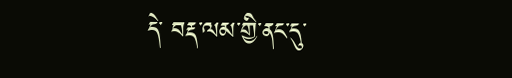དེ་ བརྡ་ལམ་གྱི་ནང་དུ་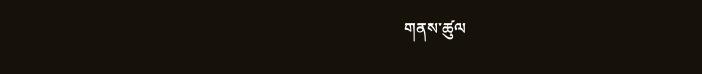གནས་ཚུལ